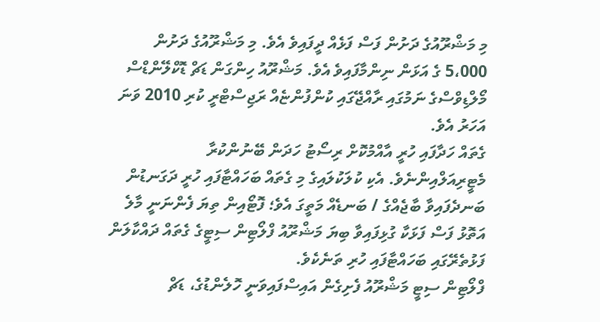މި މަޝްރޫއުގެ ދަށުން ފަސް ފަޅެއް ދީފައިވެ އެވެ. މި މަޝްރޫއުގެ ދަށުން 5،000 ގެ އަޅަން ނިންމާފައިވެ އެވެ. މަޝްރޫއު ހިންގަން ޑަޗް ޑޮކްލޭންޑްސް މޯލްޑިވްސްގެ ނަމުގައި ރާއްޖޭގައި ކުންފުންޏެއް ރަޖިސްޓްރީ ކުރި 2010 ވަނަ އަހަރު އެވެ.
ގެތައް ހަދާފައި ހުރީ އާއްމުކޮށް ރިސޯޓު ހަދަން ބޭނުންކުރާ މެޓީރިއަލްއިންނެވެ. އެކި ކުލަކުލައިގެ މި ގެތައް ބަހައްޓާފައި ހުރީ ދަގަނޑުން ބަނދެފައިވާ ބާޖެއްގެ / ބަނޑެއް މަތީގަ އެވެ؛ ފޮޓޯއިން ތިޔަ ފެންނަނީ މާލެ އަތޮޅު ފަސް ފަޅަކާ ގުޅިފައިވާ ބިޔަ މަޝްރޫއު ފްލޯޓިން ސިޓީގެ ގެތައް ދައްކާލަން ފަޅުތެރޭގައި ބަހައްޓާފައި ހުރި ތަނެކެވެ.
ފްލޯޓިން ސިޓީ މަޝްރޫއު ފެށިގެން އައިސްފައިވަނީ ހޮލެންޑުގެ، ޑަޗް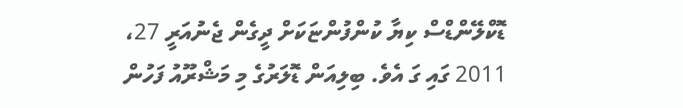ޑޮކްލޭންޑްސް ކިޔާ ކުންފުންޏަކަށް ދީގެން ޖެނުއަރީ 27، 2011 ގައި ގަ އެވެ. ބިލިއަން ޑޮލަރުގެ މި މަޝްރޫއު ފަހުން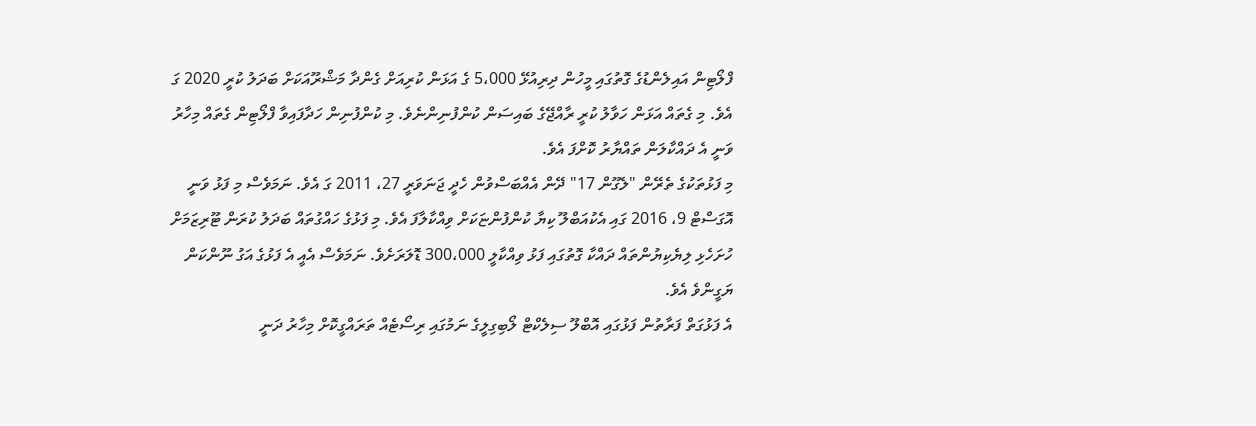ފްލޯޓިން އައިލެންޑުގެ ގޮތުގައި މީހުން ދިރިއުޅޭ 5،000 ގެ އަޅަން ކުރިއަށް ގެންދާ މަޝްރޫއަކަށް ބަދަލު ކުރީ 2020 ގަ އެވެ. މި ގެތައް އަޅަން ހަވާލު ކުރީ ރާއްޖޭގެ ބައިސަން ކުންފުނިންނެވެ. މި ކުންފުނިން ހަދާފައިވާ ފްލޯޓިން ގެތައް މިހާރު ވަނީ އެ ދައްކާލަން ތައްޔާރު ކޮށްފަ އެވެ.
މި ފަޅުތަކުގެ ތެރޭން "ލެގޫން 17" ދޭން އެއްބަސްވުން ހެދީ ޖަނަވަރީ 27، 2011 ގަ އެވެ. ނަމަވެސް މި ފަޅު ވަނީ އޮގަސްޓް 9، 2016 ގައި އެކުއަބްލޫ ކިޔާ ކުންފުންޏަކަށް ވިއްކާލާފަ އެވެ. މި ފަޅުގެ ހައްގުތައް ބަދަލު ކުރަން ޓޫރިޒަމަށް ހުށަހެޅި ލިޔެކިޔުންތައް ދައްކާ ގޮތުގައި ފަޅު ވިއްކާލީ 300،000 ޑޮލަރަށެވެ. ނަމަވެސް އެއީ އެ ފަޅުގެ އަގު ނޫންކަން ޔަގީންވެ އެވެ.
އެ ފަޅުގަތް ފަރާތުން ފަޅުގައި އޮބްލޫ ސިލެކްޓް ލޯބިގިލީގެ ނަމުގައި ރިސޯޓެއް ތަރައްގީކޮށް މިހާރު ދަނީ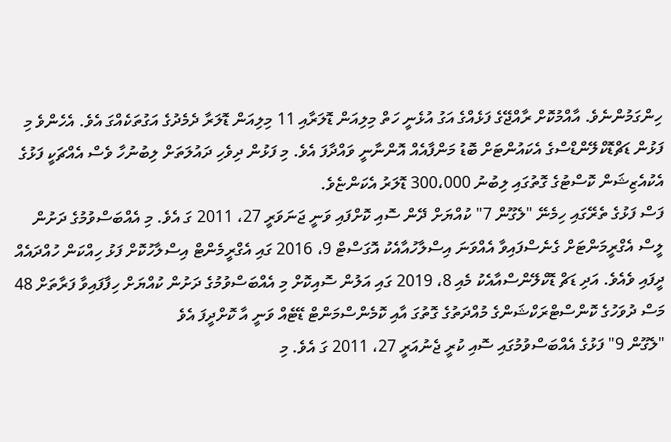ހިންގަމުންނެވެ. އާއްމުކޮށް ރާއްޖޭގެ ފަޅެއްގެ އަގު އުޅެނީ ހަތް މިލިއަން ޑޮލަރާއި 11 މިލިއަން ޑޮލަރާ ދެމެދުގެ އަގުތަކެއްގަ އެވެ. އެހެންވެ މި ފަޅުން ޑަޗްޑޮކްލޭންޑްސްގެ އެކައުންޓަށް ބޮޑު މަންފާއެއް އޮންނާނީ ވައްދާފަ އެވެ. މި ފަޅުން ދިވެހި ދައުލަތަށް ލިބުނުހާ ވެސް އެއްޗަކީ ފަޅުގެ އެކުއެޒިޝަން ކޮސްޓުގެ ގޮތުގައި ލިބުނު 300،000 ޑޮލަރު އެކަންޏެވެ.
ފަސް ފަޅުގެ ތެރޭގައި ހިމެނޭ "ލެގޫން 7" ކުއްޔަށް ދޭން ސޮއި ކޮށްފައި ވަނީ ޖަނަވަރީ 27، 2011 ގަ އެވެ. މި އެއްބަސްވުމުގެ ދަށުން ލީސް އެގްރީމަންޓަށް ގެނެސްފައިވާ އެއްވަނަ އިސްލާހުއާއެކު އޮގަސްޓް 9، 2016 ގައި އެގްރީމެންޓް އިސްލާހުކޮށް ފަޅު ހިއްކަން ހުއްދައެއް ދީފައި ވެއެވެ. އަދި ޑަޗް ޑޮކްލޭންސްއާއެކު މެއި 8، 2019 ގައި އަލުން ސޮއިކޮށް މި އެއްބަސްވުމުގެ ދަށުން ކުއްޔަށް ހިފާފައިވާ ފަރާތަށް 48 މަސް ދުވަހުގެ ކޮންސްޓްރަކްޝަންގެ މުއްދަތުގެ ގޮތުގަ އާއި ކޮމެންސްމަންޓް ޑޭޓެއް ވަނީ އާ ކޮށްދީފަ އެވެ
"ލެގޫން 9" ފަޅުގެ އެއްބަސްވުމުގައި ސޮއި ކުރީ ޖެނުއަރީ 27، 2011 ގަ އެވެ. މި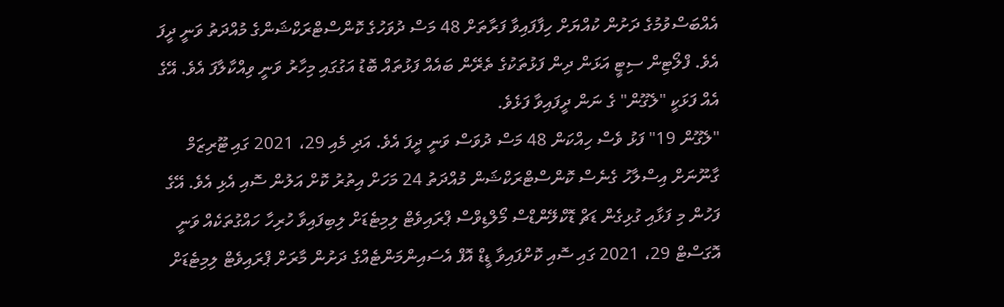އެއްބަސްވުމުގެ ދަށުން ކުއްޔަށް ހިފާފައިވާ ފަރާތަށް 48 މަސް ދުވަހުގެ ކޮންސްޓްރަކްޝަންގެ މުއްދަތު ވަނީ ދީފަ އެވެ. ފްލޯޓިން ސިޓީ އަޅަން ދިން ފަޅުތަކުގެ ތެރޭން ބައެއް ފަޅުތައް ބޮޑު އަގުގައި މިހާރު ވަނީ ވިއްކާލާފަ އެވެ. އޭގެ އެއް ފަޅަކީ "ލެގޫން" ގެ ނަން ދީފައިވާ ފަޅެވެ.
"ލެގޫން 19" ފަޅު ވެސް ހިއްކަން 48 މަސް ދުވަސް ވަނީ ދީފަ އެވެ. އަދި މެއި 29، 2021 ގައި ޓޫރިޒަމް ގާނޫނަށް އިސްލާހު ގެނެސް ކޮންސްޓްރަކްޝަން މުއްދަތު 24 މަހަށް އިތުރު ކޮށް އަލުން ސޮއި އެޅި އެވެ. އޭގެ ފަހުން މި ފަޅާއި ގުޅިގެން ޑަޗް ޑޮކްލޭންޑްސް މޯލްޑިވްސް ޕްރައިވެޓް ލިމިޓެޑަށް ލިބިފައިވާ ހުރިހާ ހައްގުތަކެއް ވަނީ އޮގަސްޓް 29، 2021 ގައި ސޮއި ކޮށްފައިވާ ޑީޑް އޮފް އެސައިންމަންޓެއްގެ ދަށުން މާރަށް ޕްރައިވެޓް ލިމިޓެޑަށް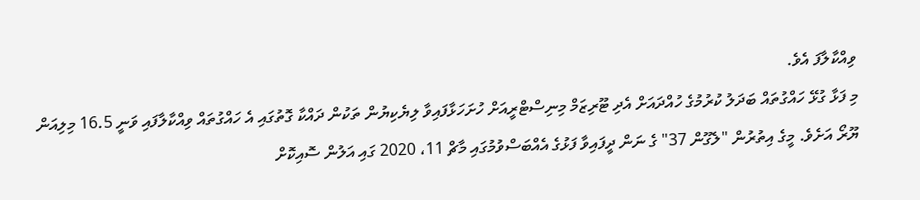ވިއްކާލާފަ އެވެ.
މި ފަޅާ ގުޅޭ ހައްގުތައް ބަދަލު ކުރުމުގެ ހުއްދައަށް އެދި ޓޫރިޒަމް މިނިސްޓްރީއަށް ހުށަހަޅާފައިވާ ލިޔެކިޔުން ތަކުން ދައްކާ ގޮތުގައި އެ ހައްގުތައް ވިއްކާލާފައި ވަނީ 16.5 މިލިއަން ޔޫރޯ އަށެވެ. މީގެ އިތުރުން "ލެގޫން 37" ގެ ނަން ދީފައިވާ ފަޅުގެ އެއްބަސްވުމުގައި މާޗް 11، 2020 ގައި އަލުން ސޮއިކޮށް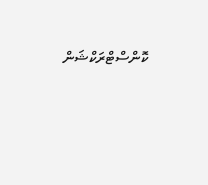ކޮންސްޓްރަކްޝަން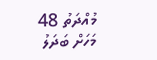މުއްދަތު 48 މަހަށް ބަދަލު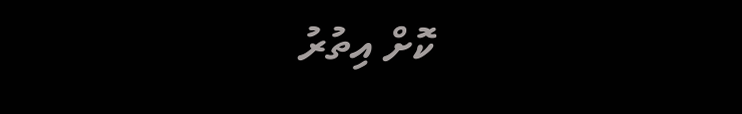ކޮށް އިތުރު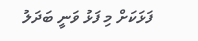ފަޅަކަށް މި ފަޅު ވަނީ ބަދަލު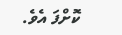ކޮށްފަ އެވެ.